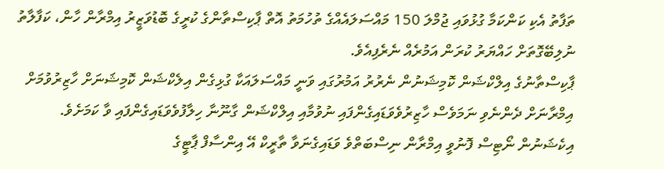ތަފާތު އެކި ކަންކަމާ ގުޅުވައި ޖުމްލަ 150 މައްސަލައެއްގެ ތުހުމަތު އޮތް ޕާކިސްތާންގެ ކުރީގެ ބޮޑުވަޒީރު އިމްރާން ހާން، ކަފާލާތު ނުލިބޭގޮތަށް ހައްޔަރު ކުރަން އަމުރެއް ނެރެފިއެވެ.
ޕާކިސްތާނުގެ އިލްކްޝަން ކޮމިޝަނުން ނެރުރު އަމުރުގައި ވަނީ މައްސަލައަކާ ގުޅިގެން އިލެކްޝަން ކޮމިޝަނަށް ހާޒިރުވުމަށް އިމްރާނަށް ދެންނެވި ނަމަވެސް ހާޒިރުވެވަޑައިގެންފައި ނުވުމާއި އިލްކްޝަން ގާނޫނާ ހިލާފުވެވަޑައިގެންފައި ވާ ކަމަށެވެ.
އިކެޝަނުން ނޯޓިސް ފޮނުވީ އިމްރާން ނިސްބަތްވެ ވަޑައިގެނަވާ ތާރީކް އޭ އިންސާފް ޕާޓީގެ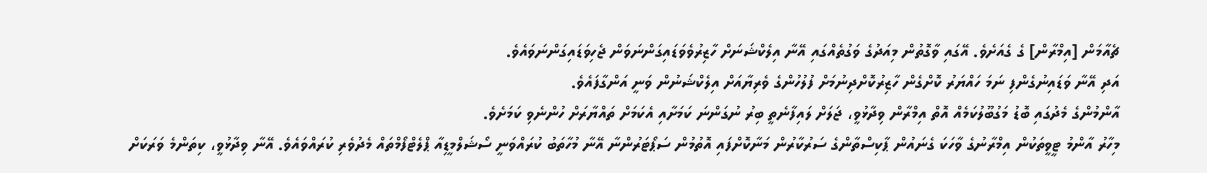ޗެއާމަން [އިމްރާން] ގެ ގެއަށެވެ. އޭގައި ވާގޮތުން މިއަދުގެ ވަގުތެއްގައި އޭނާ އިލެކްޝަނަށް ހާޒިރުވެވަޑައިގަންނަވަން ޖެހިވަޑައިގަންނަވައެވެ.
އަދި އޭނާ ވަޑައިނުގެންފި ނަމަ ހައްޔަރު ކޮށްގެން ހާޒިރުކޮށްދިނުމަށް ފުލުހުންގެ ވެރިޔާއަށް އިލެކްޝަނުން ވަނީ އަންގާފައެވެ.
އާންމުންގެ މެދުގައި ބޮޑު މަގުބޫލުކަމެއް އޮތް އިމްރާން ވިދާޅުވީ، ޖަލަށް ލައިފާނެތީ ބިރު ނުގަންނަ ކަމަށާއި އެކަމަށް ތައްޔާރަށް ހުންނެވި ކަމަށެވެ.
މިހާރު އާންމު ޓީވީތަކުން އިމްރާނުގެ ވާހަކަ ގެނައުން ޕާކިސްތާންގެ ސަރުކާރުން މަނާކޮށްފައި އޮތުމުން ސަޕޯޓަރުންނާ އޭނާ މުހާތަބު ކުރައްވަނީ ސޯޝަލްމީޑިއާ ޕްލެޓްފޯމްތައް މެދުވެރި ކުރައްވައެވެ. އޭނާ ވިދާޅުވީ، ކިތަންމެ ވަރަކަށް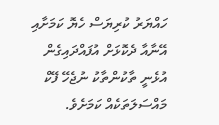ހައްޔަރު ކުރިޔަސް ހެޔޮ ކަމަށާއި އޭނާއާ ދެކޮޅަށް އުފައްދައިގެން އުޅެނީ ތާކުންތާކު ނުޖެހޭ ފޭކް މައްސަލަތަކެއް ކަމަށެވެ.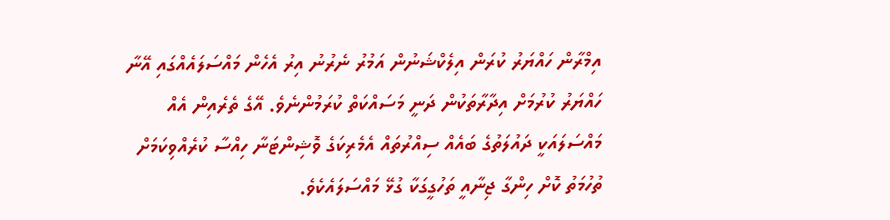އިމްރާން ހައްޔަރު ކުރަން އިލެކްޝަނުން އަމުރު ނެރުނު އިރު އެހެން މައްސަލައެއްގައި އޭނާ ހައްޔަރު ކުރުމަށް އިދާރާތަކުން ދަނީ މަސައްކަތް ކުރަމުންނެވެ. އޭގެ ތެރެއިން އެއް މައްސަލައަކީ ދައުލަތުގެ ބައެއް ސިއްރުތައް އެމެރިކަގެ ވޮޝިންޓަނާ ހިއްސާ ކުރެއްވިކަމަށް ތުހުމަތު ކޮށް ހިންގާ ޖިނާއީ ތަހުގީގަކާ ގުޅޭ މައްސަލައެކެވެ.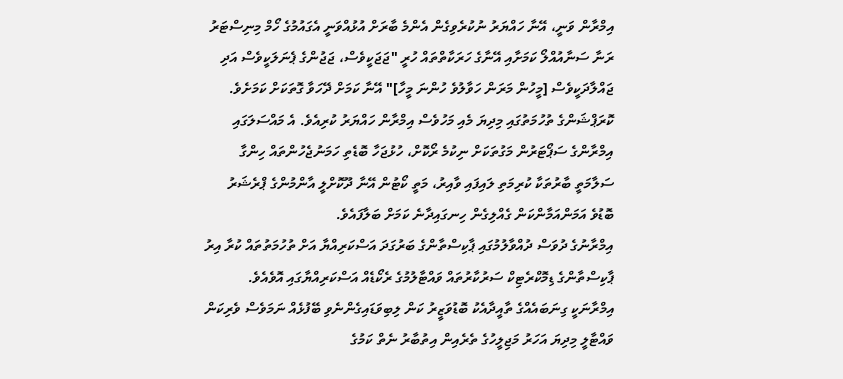އިމްރާން ވަނީ، އޭނާ ހައްޔަރު ނުކުރެވިގެން އެންމެ ބާރަށް އުޅުއްވަނީ އެގައުމުގެ ހޯމް މިނިސްޓަރު ރަނާ ސަނާއުއްލޯ ކަމަށާއި އޭނާގެ ހަރަކާތްތައް ހުރީ "ޖަޖަކީވެސް، ޖަޖުންގެ ޕެނަލަކީވެސް އަދި ޖައްލާދަކީވެސް [މީހުން މަރަން ހަވާލުވެ ހުންނަ މީހާ]" އޭނާ ކަމަށް ދޭހަވާ ގޮތަކަށް ކަމަށެވެ.
ކޮރަޕްޝަންގެ ތުހުމަތުގައި މިދިޔަ މެއި މަހުވެސް އިމްރާން ހައްޔަރު ކުރިއެވެ. އެ މައްސަލަގައި އިމްރާންގެ ސަޕޯޓަރުން މަގުތަކަށް ނިކުމެ ރޯކޮށް، ހުޅުޖަހާ ބޮޑެތި ހަމަނުޖެހުންތައް ހިންގާ ސަލާމަތީ ބާރުތަކާ ކުރިމަތި ލައިފައި ވާއިރު، މަތީ ކޯޓުން އޭނާ ދޫކޮށްލީ އާންމުންގެ ޕްރެޝަރު ބޮޑުވެ އަމަންއަމާންކަން ގެއްލިގެން ހިނގައިދާނެ ކަމަށް ބަލާފައެވެ.
އިމްރާނުގެ ދުވަސް ދުއްވާލުމުގައި ޕާކިސްތާންގެ ބަރުގަދަ އަސްކަރިއްޔާ އަށް ތުހުމަތުތައް ކުރާ އިރު ޕާކިސްތާންގެ ޑިމޮކްރެޓިކް ސަރުކާރުތައް ވައްޓާލުމުގެ ރެކޯޑެއް އަސްކަރިއްޔާގައި އޮވެއެވެ. އިމްރާނަކީ ގިނަބައެއްގެ ތާއީދާއެކު ބޮޑުވަޒީރު ކަން ލިބިވަޑައިގެންނެވި ބޭފުޅެއް ނަމަވެސް ވެރިކަން ވައްޓާލީ މިދިޔަ އަހަރު މަޖިލީހުގެ ތެރެއިން އިތުބާރު ނެތް ކަމުގެ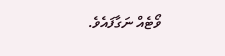ވޯޓެއް ނަގާފައެވެ.